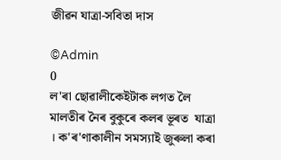জীৱন যাত্রা-সবিতা দাস

©Admin
0
ল'ৰা ছোৱালীকেইটাক লগত লৈ মালতীৰ নৈৰ বুকুৰে কলৰ ভূৰত  যাত্রা । ক'ৰ'ণাকালীন সমস্যাই জুৰুলা কৰা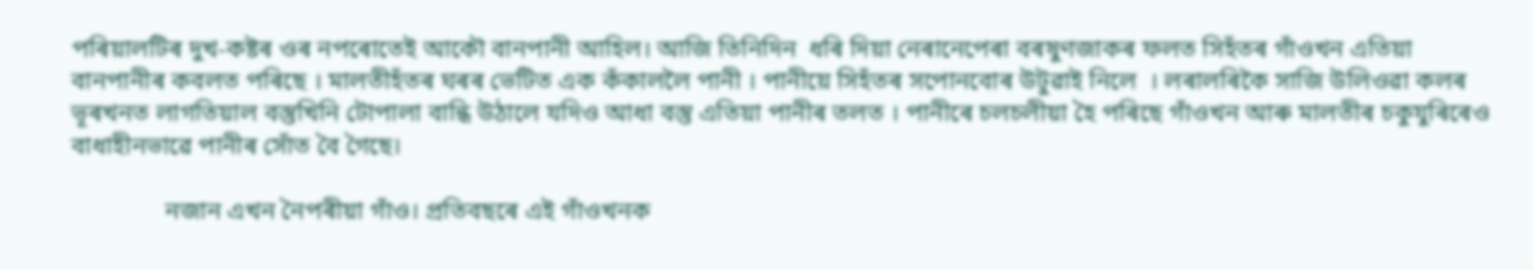পৰিয়ালটিৰ দুখ-কষ্টৰ ওৰ নপৰোতেই আকৌ বানপানী আহিল। আজি তিনিদিন  ধৰি দিয়া নেৰানেপেৰা বৰষুণজাকৰ ফলত সিহঁতৰ গাঁওখন এতিয়া বানপানীৰ কবলত পৰিছে । মালতীহঁতৰ ঘৰৰ ভেটিত এক কঁকাললৈ পানী । পানীয়ে সিহঁতৰ সপোনবোৰ উটুৱাই নিলে  । লৰালৰিকৈ সাজি উলিওৱা কলৰ ভূৰখনত লাগতিয়াল বস্তুখিনি টোপালা বান্ধি উঠালে যদিও আধা বস্তু এতিয়া পানীৰ তলত । পানীৰে চলচলীয়া হৈ পৰিছে গাঁওখন আৰু মালতীৰ চকুযুৰিৰেও বাধাহীনভাৱে পানীৰ সোঁত বৈ গৈছে।

               নজান এখন নৈপৰীয়া গাঁও। প্রতিবছৰে এই গাঁওখনক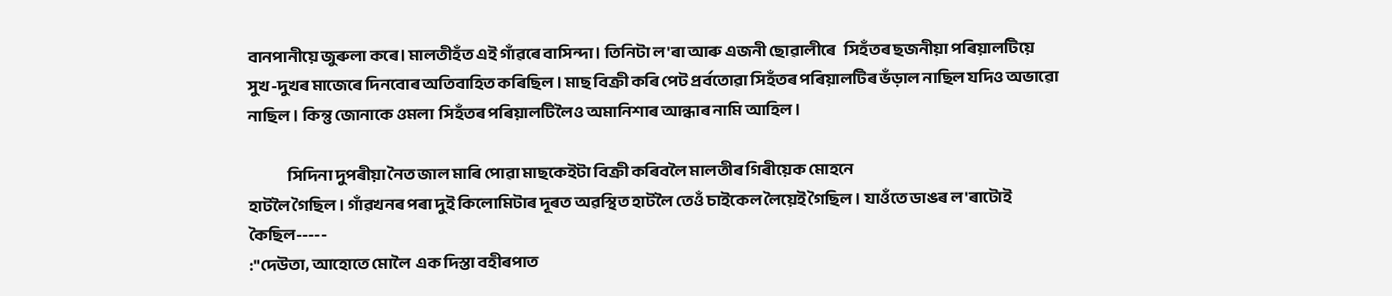বানপানীয়ে জুৰুলা কৰে। মালতীহঁত এই গাঁৱৰে বাসিন্দা। তিনিটা ল'ৰা আৰু এজনী ছোৱালীৰে   সিহঁতৰ ছজনীয়া পৰিয়ালটিয়ে  সুখ -দুখৰ মাজেৰে দিনবোৰ অতিবাহিত কৰিছিল । মাছ বিক্রী কৰি পেট প্রৰ্বতোৱা সিহঁতৰ পৰিয়ালটিৰ ভঁড়াল নাছিল যদিও অভাৱো নাছিল । কিন্তু জোনাকে ওমলা  সিহঁতৰ পৰিয়ালটিলৈও অমানিশাৰ আন্ধাৰ নামি আহিল ‌।

               সিদিনা দুপৰীয়া নৈত জাল মাৰি পোৱা মাছকেইটা বিক্রী কৰিবলৈ মালতীৰ গিৰীয়েক মোহনে
হাটলৈ গৈছিল । গাঁৱখনৰ পৰা দুই কিলোমিটাৰ দূৰত অৱস্থিত হাটলৈ তেওঁ চাইকেল লৈয়েই গৈছিল । যাওঁতে ডাঙৰ ল'ৰাটোই কৈছিল-----
:"দেউতা, আহোতে মোলৈ  এক দিস্তা বহীৰপাত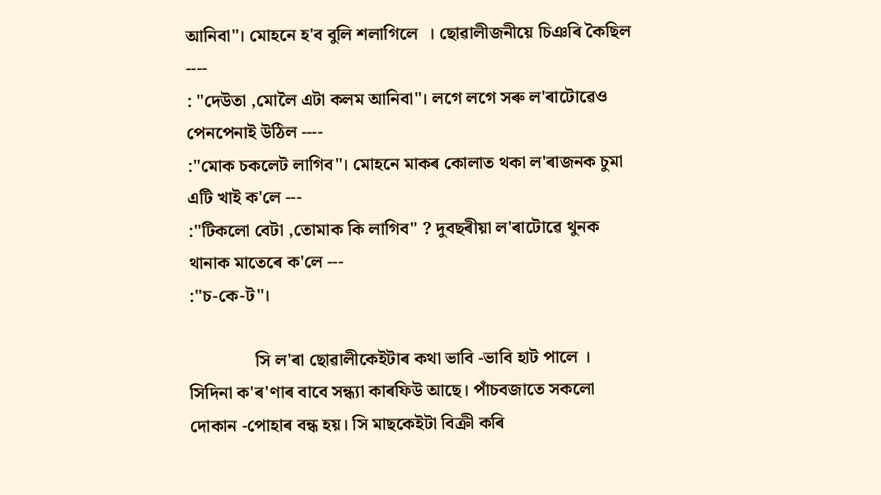আনিবা"। মোহনে হ'ব বুলি শলাগিলে  । ছোৱালীজনীয়ে চিঞৰি কৈছিল ----
: "দেউতা ,মোলৈ এটা কলম আনিবা"। লগে লগে সৰু ল'ৰাটোৱেও পেনপেনাই উঠিল ----
:"মোক চকলেট লাগিব"। মোহনে মাকৰ কোলাত থকা ল'ৰাজনক চুমা এটি খাই ক'লে ---
:"টিকলো বেটা ,তোমাক কি লাগিব" ? দুবছৰীয়া ল'ৰাটোৱে থুনক থানাক মাতেৰে ক'লে ---
:"চ-কে-ট"।

               সি ল'ৰা ছোৱালীকেইটাৰ কথা ভাবি -ভাবি হাট পালে । সিদিনা ক'ৰ'ণাৰ বাবে সন্ধ্যা কাৰফিউ আছে। পাঁচবজাতে সকলো দোকান -পোহাৰ বন্ধ হয়। সি মাছকেইটা বিক্রী কৰি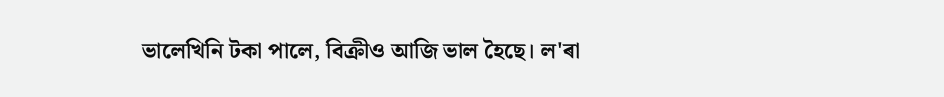ভালেখিনি টকা পালে, বিক্রীও আজি ভাল হৈছে। ল'ৰা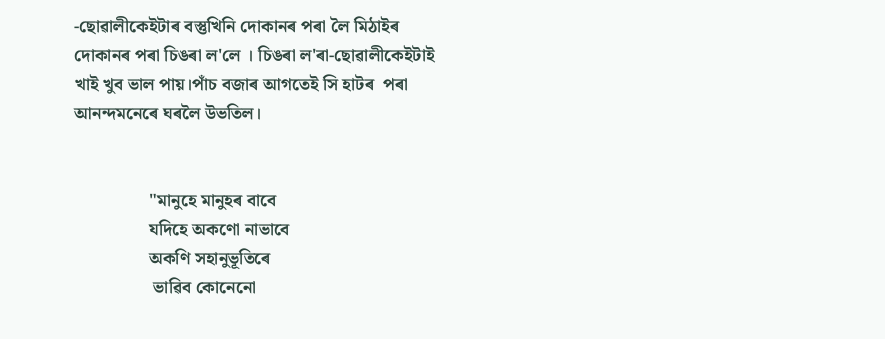-ছোৱালীকেইটাৰ বস্তুখিনি দোকানৰ পৰা লৈ মিঠাইৰ দোকানৰ পৰা চিঙৰা ল'লে । চিঙৰা ল'ৰা-ছোৱালীকেইটাই খাই খুব ভাল পায়।পাঁচ বজাৰ আগতেই সি হাটৰ  পৰা আনন্দমনেৰে ঘৰলৈ উভতিল।


                 "মানুহে মানুহৰ বাবে
                 যদিহে অকণো নাভাবে
                 অকণি সহানুভূতিৰে
                  ভাৱিব কোনেনো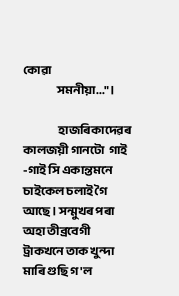কোৱা
                 সমনীয়া..."।

                  হাজৰিকাদেৱৰ কালজয়ী গানটো  গাই -গাই সি একান্তমনে চাইকেল চলাই গৈ আছে । সন্মুখৰ পৰা অহা তীব্রবেগী ট্রাকখনে তাক খুন্দা মাৰি গুছি গ'ল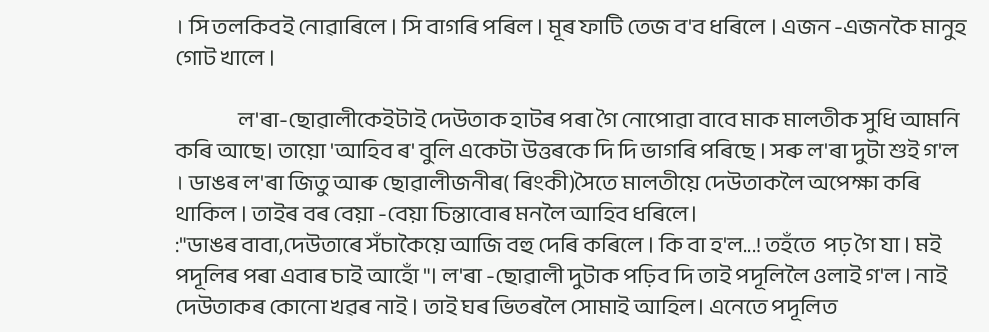। সি তলকিবই নোৱাৰিলে । সি বাগৰি পৰিল ‌। মূৰ ফাটি তেজ ব'ব ধৰিলে । এজন -এজনকৈ মানুহ গোট খালে ।

                ল'ৰা-ছোৱালীকেইটাই দেউতাক হাটৰ পৰা গৈ নোপোৱা বাবে মাক মালতীক সুধি আমনি কৰি আছে। তায়ো 'আহিব ৰ' বুলি একেটা উত্তৰকে দি দি ভাগৰি পৰিছে । সৰু ল'ৰা দুটা শুই গ'ল । ডাঙৰ ল'ৰা জিতু আৰু ছোৱালীজনীৰ( ৰিংকী)সৈতে মালতীয়ে দেউতাকলৈ অপেক্ষা কৰি থাকিল ‌। তাইৰ বৰ বেয়া -বেয়া চিন্তাবোৰ মনলৈ আহিব ধৰিলে‌।
:"ডাঙৰ বাবা,দেউতাৰে সঁচাকৈয়ে আজি বহু দেৰি কৰিলে ‌। কি বা হ'ল...! তহঁতে  পঢ় গৈ যা । মই পদূলিৰ পৰা এবাৰ চাই আহোঁ "। ল'ৰা -ছোৱালী দুটাক পঢ়িব দি তাই পদূলিলৈ ওলাই গ'ল । নাই দেউতাকৰ কোনো খৱৰ নাই । তাই ঘৰ ভিতৰলৈ সোমাই আহিল। এনেতে পদূলিত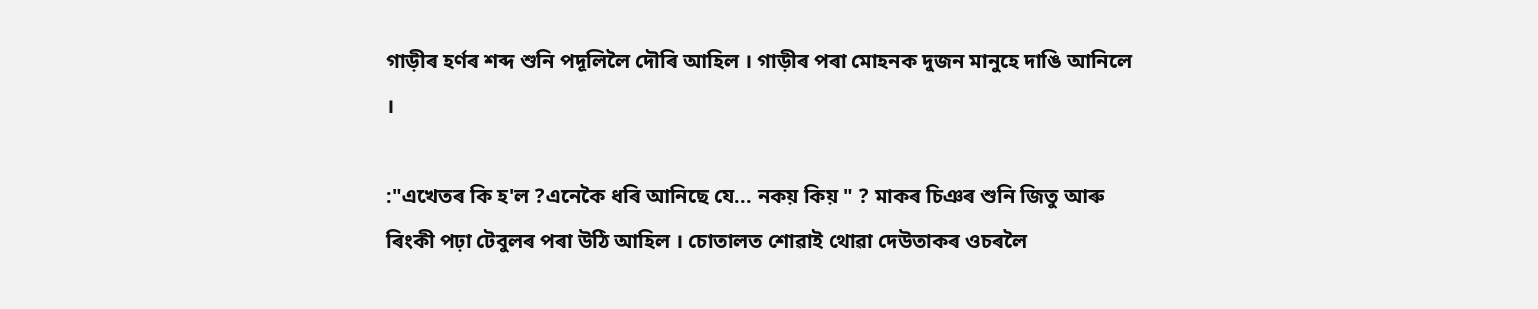গাড়ীৰ হৰ্ণৰ শব্দ শুনি পদূলিলৈ দৌৰি আহিল । গাড়ীৰ পৰা মোহনক দুজন মানুহে দাঙি আনিলে ।

:"এখেতৰ কি হ'ল ?এনেকৈ ধৰি আনিছে যে... নকয় কিয় " ? মাকৰ চিঞৰ শুনি জিতু আৰু ৰিংকী পঢ়া টেবুলৰ পৰা উঠি আহিল । চোতালত শোৱাই থোৱা দেউতাকৰ ওচৰলৈ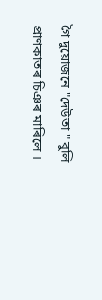গৈ দুয়োজনে "দেউতা " বুলি প্রাণকাতৰ চিঞৰ মাৰিলে ।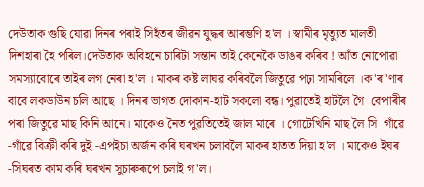দেউতাক গুছি যোৱা দিনৰ পৰাই সিহঁতৰ জীৱন যুদ্ধৰ আৰম্ভণি হ'ল । স্বামীৰ মৃত্যুত মালতী দিশহাৰা হৈ পৰিল।দেউতাক অবিহনে চাৰিটা সন্তান তাই কেনেকৈ ডাঙৰ কৰিব ! আঁত নোপোৱা সমস্যাবোৰে তাইৰ লগ নেৰা হ'ল ‌। মাকৰ কষ্ট লাঘৱ কৰিবলৈ জিতুৱে পঢ়া সামৰিলে ।ক'ৰ'ণাৰ বাবে লকডাউন চলি আছে । দিনৰ ভাগত দোকান-হাট সকলো বন্ধ। পুৱাতেই হাটলৈ গৈ  বেপাৰীৰ পৰা জিতুৱে মাছ কিনি আনে। মাকেও নৈত পুৱতিতেই জাল মাৰে । গোটেখিনি মাছ লৈ সি  গাঁৱে -গাঁৱে বিক্রী কৰি দুই -এপইচা অৰ্জন কৰি ঘৰখন চলাবলৈ মাকৰ হাতত দিয়া হ'ল । মাকেও ইঘৰ -সিঘৰত কাম কৰি ঘৰখন সুচাৰুৰূপে চলাই গ'ল।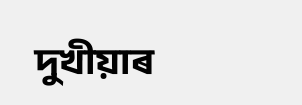দুখীয়াৰ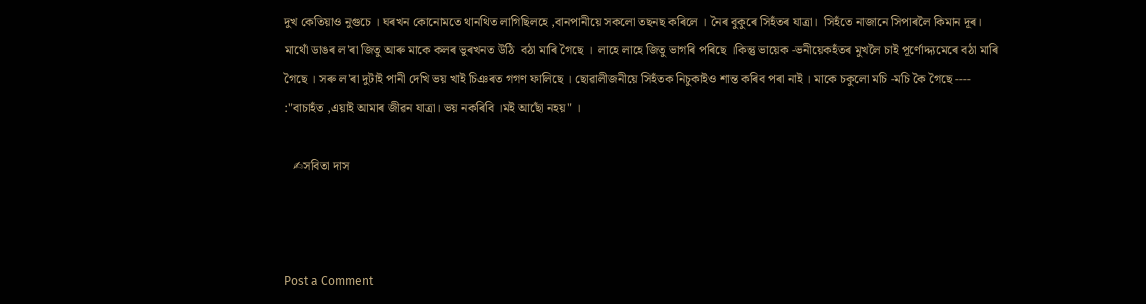দুখ কেতিয়াও নুগুচে । ঘৰখন কোনোমতে থানথিত লাগিছিলহে ,বানপানীয়ে সকলো তছনছ কৰিলে । নৈৰ বুকুৰে সিহঁতৰ যাত্রা।  সিহঁতে নাজানে সিপাৰলৈ কিমান দূৰ। মাথোঁ ডাঙৰ ল'ৰা জিতু আৰু মাকে কলৰ ভুৰখনত উঠি  বঠা মাৰি গৈছে ।  লাহে লাহে জিতু ভাগৰি পৰিছে ।কিন্তু ভায়েক -ভনীয়েকহঁতৰ মুখলৈ চাই পূৰ্ণোদ্দ্যমেৰে বঠা মাৰি গৈছে । সৰু ল'ৰা দুটাই পানী দেখি ভয় খাই চিঞৰত গগণ ফালিছে । ছোৱালীজনীয়ে সিহঁতক নিচুকাইও শান্ত কৰিব পৰা নাই । মাকে চকুলো মচি -মচি কৈ গৈছে ----
:"বাচাহঁত ,এয়াই আমাৰ জীৱন যাত্রা। ভয় নকৰিবি ।মই আছোঁ নহয়" ।

   ✍সবিতা দাস



Post a Comment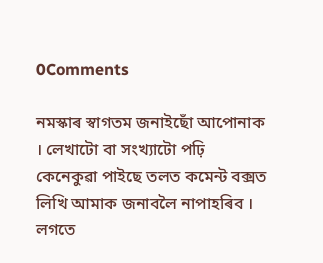0Comments

নমস্কাৰ স্বাগতম জনাইছোঁ আপোনাক । লেখাটো বা সংখ্যাটো পঢ়ি কেনেকুৱা পাইছে তলত কমেন্ট বক্সত লিখি আমাক জনাবলৈ নাপাহৰিব । লগতে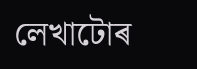লেখাটোৰ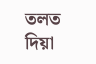তলত দিয়া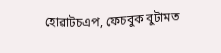হোৱাটচএপ, ফেচবুক বুটামত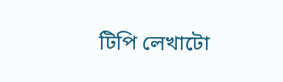টিপি লেখাটো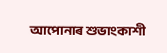আপোনাৰ শুভাংকাশী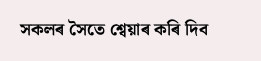সকলৰ সৈতে শ্বেয়াৰ কৰি দিব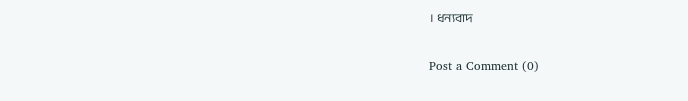। ধন্যবাদ

Post a Comment (0)